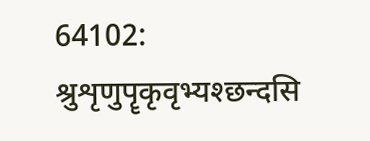64102: श्रुशृणुपॄकृवृभ्यश्छन्दसि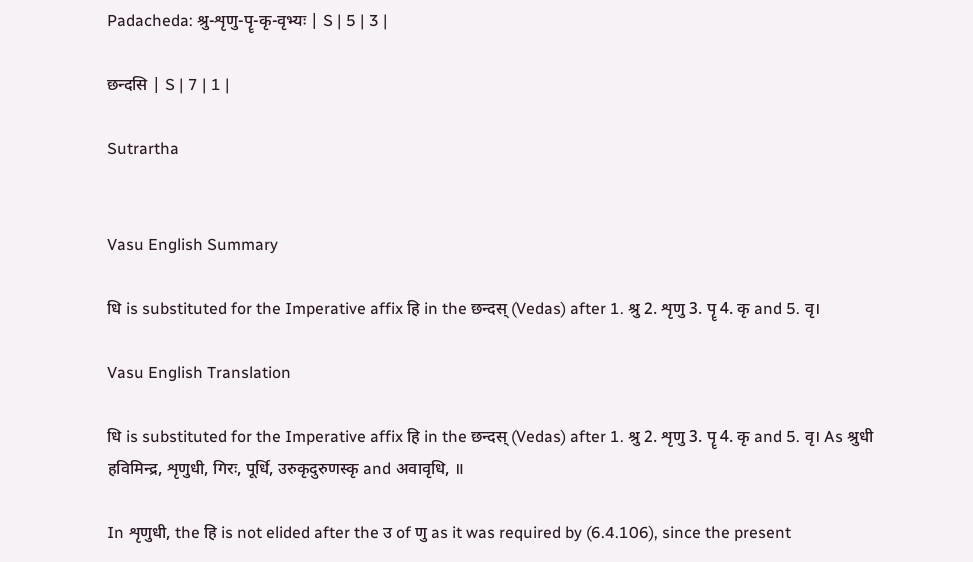Padacheda: श्रु-शृणु-पॄ-कृ-वृभ्यः | S | 5 | 3 |

छन्दसि | S | 7 | 1 |

Sutrartha


Vasu English Summary

धि is substituted for the Imperative affix हि in the छन्दस् (Vedas) after 1. श्रु 2. शृणु 3. पॄ 4. कृ and 5. वृ।

Vasu English Translation

धि is substituted for the Imperative affix हि in the छन्दस् (Vedas) after 1. श्रु 2. शृणु 3. पॄ 4. कृ and 5. वृ। As श्रुधी हविमिन्द्र, शृणुधी, गिरः, पूर्धि, उरुकृदुरुणस्कृ and अवावृधि, ॥

In शृणुधी, the हि is not elided after the उ of णु as it was required by (6.4.106), since the present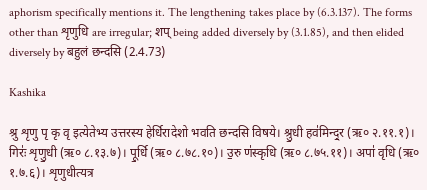aphorism specifically mentions it. The lengthening takes place by (6.3.137). The forms other than शृणुधि are irregular; शप् being added diversely by (3.1.85), and then elided diversely by बहुलं छन्दसि (2.4.73)

Kashika

श्रु शृणु पृ कृ वृ इत्येतेभ्य उत्तरस्य हेर्धिरादेशो भवति छन्दसि विषये। श्रु॒धी हव॑मिन्द्॒र (ऋ० २.११.१)। गिरः॑ शृणु॒धी (ऋ० ८.१३.७)। पू॒र्धि (ऋ० ८.७८.१०)। उ॒रु ण॑स्कृधि (ऋ० ८.७५.११)। अपा॑ वृधि (ऋ० १.७.६)। शृणुधीत्यत्र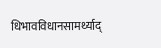धिभावविधानसामर्थ्याद्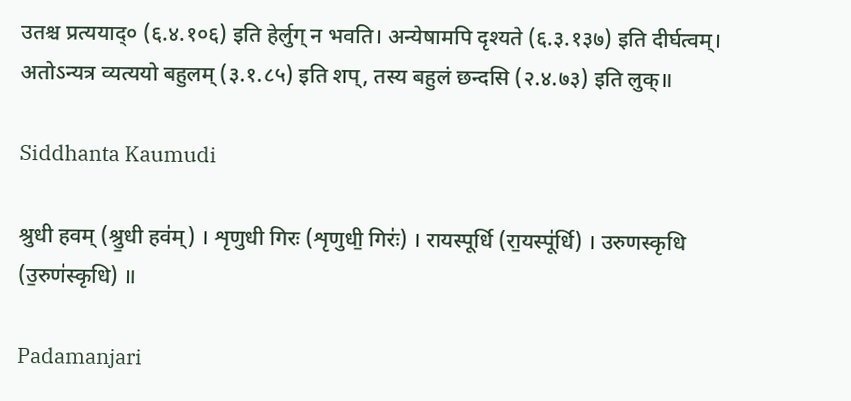उतश्च प्रत्ययाद्० (६.४.१०६) इति हेर्लुग् न भवति। अन्येषामपि दृश्यते (६.३.१३७) इति दीर्घत्वम्। अतोऽन्यत्र व्यत्ययो बहुलम् (३.१.८५) इति शप्, तस्य बहुलं छन्दसि (२.४.७३) इति लुक्॥

Siddhanta Kaumudi

श्रुधी हवम् (श्रु॒धी हव॑म्) । शृणुधी गिरः (शृणुधी॒ गिरः॑) । रायस्पूर्धि (रा॒यस्पू॑र्धि) । उरुणस्कृधि (उ॒रुण॑स्कृधि) ॥

Padamanjari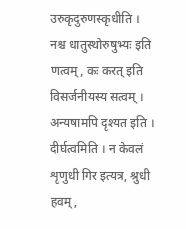उरुकृदुरुणस्कृधीति । नश्च धातुस्थोरुषुभ्यः इति णत्वम्, कः करत् इति विसर्जनीयस्य सत्वम् । अन्यषामपि दृश्यत इति । दीर्घत्वमिति । न केवलं शृणुधी गिर इत्यत्र, श्रुधी हवम्,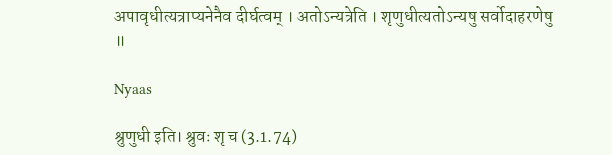अपावृधीत्यत्राप्यनेनैव दीर्घत्वम् । अतोऽन्यत्रेति । शृणुधीत्यतोऽन्यषु सर्वोदाहरणेषु ॥

Nyaas

श्रुणुधी इति। श्रुवः शृ च (3.1.74)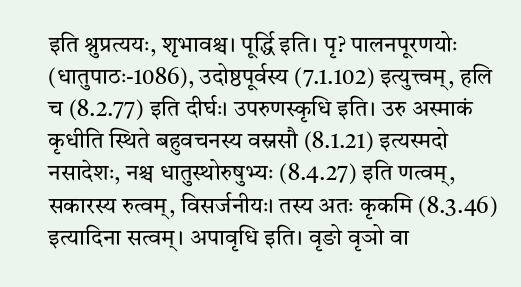इति श्नुप्रत्ययः, शृभावश्च। पूर्द्धि इति। पृ? पालनपूरणयोः (धातुपाठः-1086), उदोष्ठपूर्वस्य (7.1.102) इत्युत्त्वम्, हलि च (8.2.77) इति दीर्घः। उपरुणस्कृधि इति। उरु अस्माकं कृधीति स्थिते बहुवचनस्य वस्नसौ (8.1.21) इत्यस्मदो नसादेशः, नश्च धातुस्थोरुषुभ्यः (8.4.27) इति णत्वम्, सकारस्य रुत्वम्, विसर्जनीयः। तस्य अतः कृकमि (8.3.46) इत्यादिना सत्वम्। अपावृधि इति। वृङो वृञो वा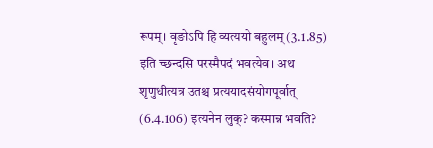रूपम्। वृङोऽपि हि व्यत्ययो बहुलम् (3.1.85) इति च्छन्दसि परस्मैपदं भवत्येव। अथ शृणुधीत्यत्र उतश्च प्रत्ययादसंयोगपूर्वात् (6.4.106) इत्यनेन लुक्? कस्मान्न भवति?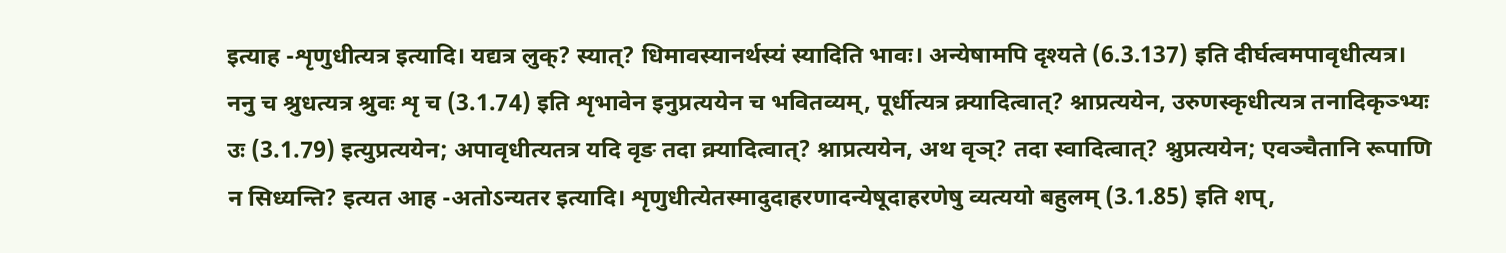इत्याह -शृणुधीत्यत्र इत्यादि। यद्यत्र लुक्? स्यात्? धिमावस्यानर्थस्यं स्यादिति भावः। अन्येषामपि दृश्यते (6.3.137) इति दीर्घत्वमपावृधीत्यत्र। ननु च श्रुधत्यत्र श्रुवः शृ च (3.1.74) इति शृभावेन इनुप्रत्ययेन च भवितव्यम्, पूर्धीत्यत्र क्र्यादित्वात्? श्नाप्रत्ययेन, उरुणस्कृधीत्यत्र तनादिकृञ्भ्यः उः (3.1.79) इत्युप्रत्ययेन; अपावृधीत्यतत्र यदि वृङ तदा क्र्यादित्वात्? श्नाप्रत्ययेन, अथ वृञ्? तदा स्वादित्वात्? श्नुप्रत्ययेन; एवञ्चैतानि रूपाणि न सिध्यन्ति? इत्यत आह -अतोऽन्यतर इत्यादि। शृणुधीत्येतस्मादुदाहरणादन्येषूदाहरणेषु व्यत्ययो बहुलम् (3.1.85) इति शप्,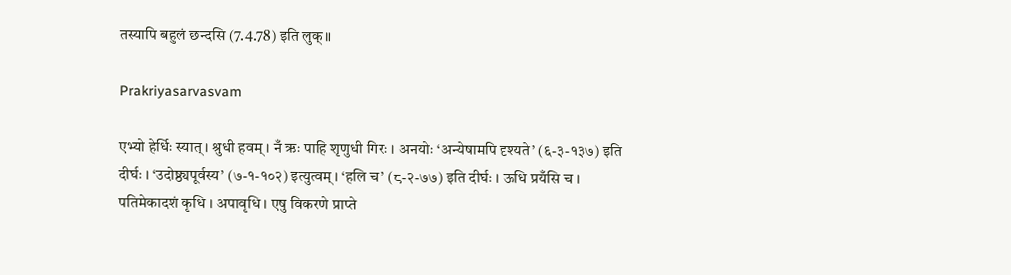तस्यापि बहुलं छन्दसि (7.4.78) इति लुक्॥

Prakriyasarvasvam

एभ्यो हेर्धिः स्यात् । श्रुधी हवम् । नँ ऋः पाहि शृणुधी गिरः । अनयोः ‘अन्येषामपि दृश्यते’ (६-३-१३७) इति दीर्घः । ‘उदोष्ठ्यपूर्वस्य’ (७-१-१०२) इत्युत्वम् । ‘हलि च’ (८-२-७७) इति दीर्घः । ऊधि प्रयँसि च । पतिमेकादशं कृधि । अपावृधि । एषु विकरणे प्राप्ते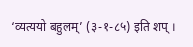‘व्यत्ययो बहुलम्’ (३-१-८५) इति शप् ।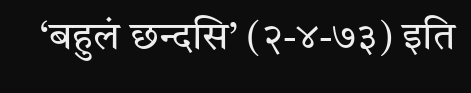‘बहुलं छन्दसि’ (२-४-७३) इति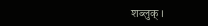शब्लुक् ।